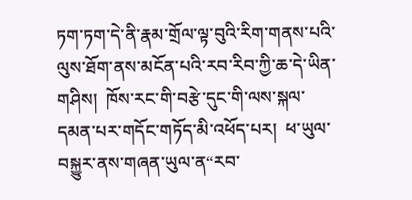ཏག་ཏག་དེ་ནི་རྣམ་གྲོལ་ལྟ་བུའི་རིག་གནས་པའི་ལུས་ཐོག་ནས་མངོན་པའི་རབ་རིབ་ཀྱི་ཆ་དེ་ཡིན་གཤིས།  ཁོས་རང་གི་བརྩེ་དུང་གི་ལས་སྐལ་དམན་པར་གདོང་གཏོད་མི་འཕོད་པར།  ཕ་ཡུལ་བསྐྱུར་ནས་གཞན་ཡུལ་ན“རབ་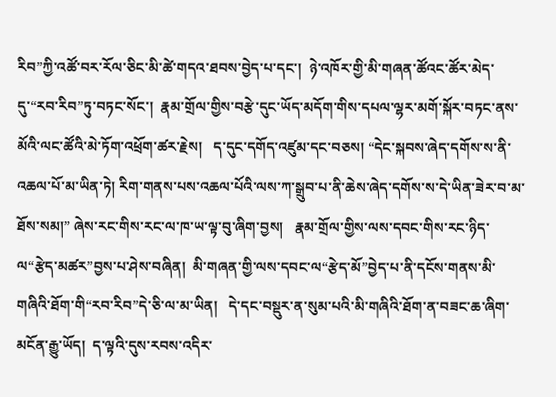རིབ”ཀྱི་འཚོ་བར་རོལ་ཅིང་མི་ཚེ་གདའ་ཐབས་བྱེད་པ་དང་།  ཉེ་འཁོར་གྱི་མི་གཞན་ཚོའང་ཚོར་མེད་དུ་“རབ་རིབ”ཏུ་བཏང་སོང་།  རྣམ་གྲོལ་གྱིས་བརྩེ་དུང་ཡོད་མདོག་གིས་དཔལ་ལྷར་མགོ་སྐོར་བཏང་ནས་མོའི་ལང་ཚོའི་མེ་ཏོག་འཕྲོག་ཚར་རྗེས།   ད་དུང་དགོད་འཛུམ་དང་བཅས། “དེང་སྐབས་ཞེད་དགོས་ས་ནི་འཆལ་པོ་མ་ཡིན་ཏེ། རིག་གནས་པས་འཆལ་པོའི་ལས་ཀ་སྒྲུབ་པ་ནི་ཆེས་ཞེད་དགོས་ས་དེ་ཡིན་ཟེར་བ་མ་ཐོས་སམ།” ཞེས་རང་གིས་རང་ལ་ཁ་ཡ་ལྟ་བུ་ཞིག་བྱས།   རྣམ་གྲོལ་གྱིས་ལས་དབང་གིས་རང་ཉིད་ལ“རྩེད་མཚར”བྱས་པ་ཤེས་བཞིན།  མི་གཞན་གྱི་ལས་དབང་ལ“རྩེད་མོ”བྱེད་པ་ནི་དངོས་གནས་མི་གཞིའི་ཐོག་གི“རབ་རིབ”དེ་ཅི་ལ་མ་ཡིན།   དེ་དང་བསྡུར་ན་སུམ་པའི་མི་གཞིའི་ཐོག་ན་བཟང་ཆ་ཞིག་མངོན་རྒྱུ་ཡོད།  ད་ལྟའི་དུས་རབས་འདིར་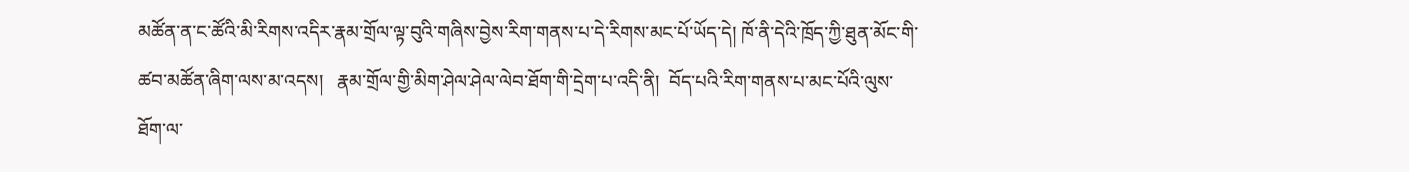མཚོན་ན་ང་ཚོའི་མི་རིགས་འདིར་རྣམ་གྲོལ་ལྟ་བུའི་གཞིས་བྱེས་རིག་གནས་པ་དེ་རིགས་མང་པོ་ཡོད་དེ། ཁོ་ནི་དེའི་ཁྲོད་ཀྱི་ཐུན་མོང་གི་ཚབ་མཚོན་ཞིག་ལས་མ་འདས།   རྣམ་གྲོལ་གྱི་མིག་ཤེལ་ཤེལ་ལེབ་ཐོག་གི་དྲེག་པ་འདི་ནི།  བོད་པའི་རིག་གནས་པ་མང་པོའི་ལུས་ཐོག་ལ་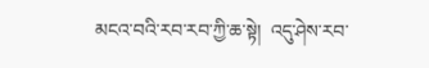མངའ་བའི་རབ་རབ་ཀྱི་ཆ་སྟེ།  འདུ་ཤེས་རབ་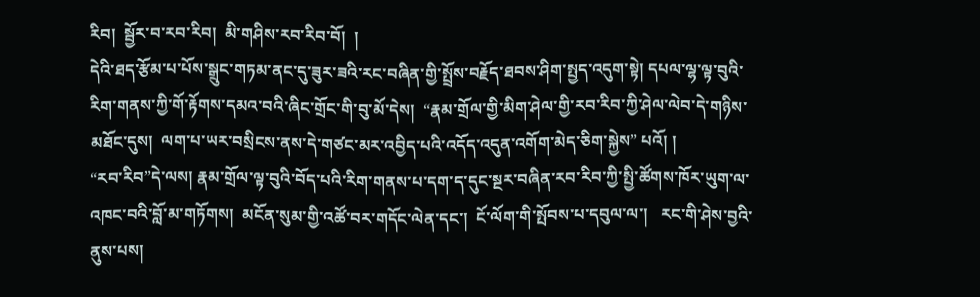རིབ།  སྦྱོར་བ་རབ་རིབ།  མི་གཤིས་རབ་རིབ་བོ།  །
དེའི་ཐད་རྩོམ་པ་པོས་སྒྲུང་གཏམ་ནང་དུ་ཟུར་ཟའི་རང་བཞིན་གྱི་སྤྲོས་བརྗོད་ཐབས་ཤིག་སྤྱད་འདུག་སྟེ། དཔལ་ལྷ་ལྟ་བུའི་རིག་གནས་ཀྱི་གོ་རྟོགས་དམའ་བའི་ཞིང་གྲོང་གི་བུ་མོ་དེས།  “རྣམ་གྲོལ་གྱི་མིག་ཤེལ་གྱི་རབ་རིབ་ཀྱི་ཤེལ་ལེབ་དེ་གཉིས་མཐོང་དུས།  ལག་པ་ཡར་བསྲིངས་ནས་དེ་གཙང་མར་འབྱིད་པའི་འདོད་འདུན་འགོག་མེད་ཅིག་སྐྱེས” པའོ། །
“རབ་རིབ”དེ་ལས། རྣམ་གྲོལ་ལྟ་བུའི་བོད་པའི་རིག་གནས་པ་དག་ད་དུང་སྔར་བཞིན་རབ་རིབ་ཀྱི་སྤྱི་ཚོགས་ཁོར་ཡུག་ལ་འཁང་བའི་བློ་མ་གཏོགས།  མངོན་སུམ་གྱི་འཚོ་བར་གདོང་ལེན་དང་།  ངོ་ལོག་གི་སྤོབས་པ་དབུལ་ལ་།   རང་གི་ཤེས་བྱའི་ནུས་པས།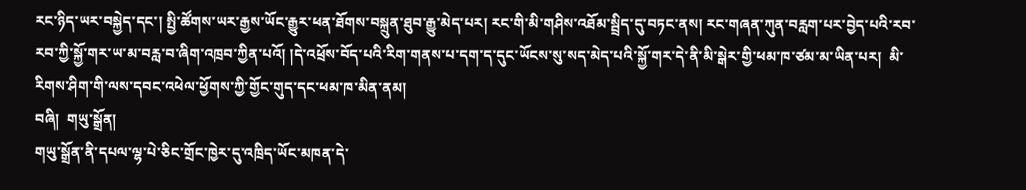རང་ཉིད་ཡར་བསྐྱེད་དང་། སྤྱི་ཚོགས་ཡར་རྒྱས་ཡོང་རྒྱུར་ཕན་ཐོགས་བསྐྲུན་ཐུབ་རྒྱུ་མེད་པར། རང་གི་མི་གཤིས་འཐོམ་སྦྲིད་དུ་བཏང་ནས། རང་གཞན་ཀུན་བརླག་པར་བྱེད་པའི་རབ་རབ་ཀྱི་སྐྱོ་གར་ཡ་མ་བརླ་བ་ཞིག་འཁྲབ་ཀྱིན་པའོ། །དེ་འཕྲོས་བོད་པའི་རིག་གནས་པ་དག་ད་དུང་ཡོངས་སུ་སད་མེད་པའི་སྐྱོ་གར་དེ་ནི་མི་སྒེར་གྱི་ཕམ་ཁ་ཙམ་མ་ཡིན་པར།  མི་རིགས་ཤིག་གི་ལས་དབང་འཕེལ་ཕྱོགས་ཀྱི་གྱོང་གུད་དང་ཕམ་ཁ་མིན་ནམ།
བཞི།  གཡུ་སྒྲོན།
གཡུ་སྒྲོན་ནི་དཔལ་ལྷ་པེ་ཅིང་གྲོང་ཁྱེར་དུ་འཁྲིད་ཡོང་མཁན་དེ་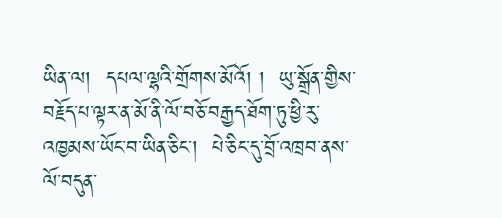ཡིན་ལ།  དཔལ་ལྷའི་གྲོགས་མོའོ། །  ཡུ་སྒྲོན་གྱིས་བརྗོད་པ་ལྟར་ན་མོ་ནི་ལོ་བཅོ་བརྒྱད་ཐོག་ཏུ་ཕྱི་རུ་འཁྱམས་ཡོང་བ་ཡིན་ཅིང་།  པེ་ཅིང་དུ་བྲོ་འཁྲབ་ནས་ལོ་བདུན་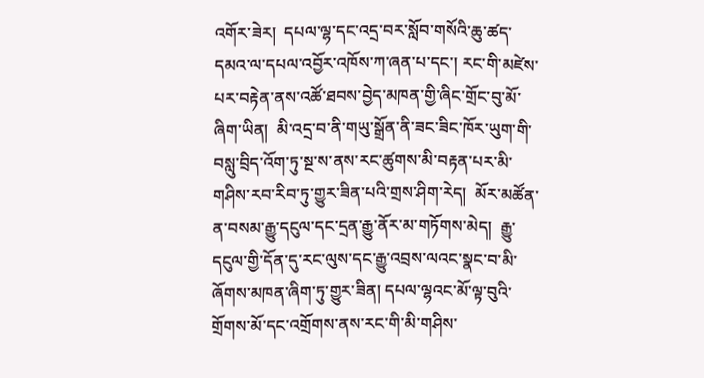འགོར་ཟེར།  དཔལ་ལྷ་དང་འདྲ་བར་སློབ་གསོའི་ཆུ་ཚད་དམའ་ལ་དཔལ་འབྱོར་འཁོས་ཀ་ཞན་པ་དང་། རང་གི་མཛེས་པར་བརྟེན་ནས་འཚོ་ཐབས་བྱེད་མཁན་གྱི་ཞིང་གྲོང་བུ་མོ་ཞིག་ཡིན།  མི་འདྲ་བ་ནི་གཡུ་སྒྲོན་ནི་ཟང་ཟིང་ཁོར་ཡུག་གི་བསླུ་བྲིད་འོག་ཏུ་སྔ་ས་ནས་རང་ཚུགས་མི་བརྟན་པར་མི་གཤིས་རབ་རིབ་ཏུ་གྱུར་ཟིན་པའི་གྲས་ཤིག་རེད།  མོར་མཚོན་ན་བསམ་རྒྱུ་དངུལ་དང་དྲན་རྒྱུ་ནོར་མ་གཏོགས་མེད།  རྒྱུ་དངུལ་གྱི་དོན་དུ་རང་ལུས་དང་རྒྱུ་འབྲས་ལའང་སྣང་བ་མི་ཞོགས་མཁན་ཞིག་ཏུ་གྱུར་ཟིན། དཔལ་ལྷའང་མོ་ལྟ་བུའི་གྲོགས་མོ་དང་འགྲོགས་ནས་རང་གི་མི་གཤིས་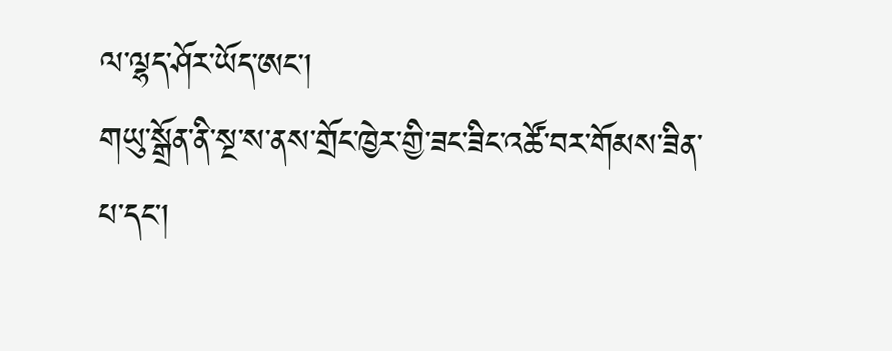ལ་ལྷད་ཤོར་ཡོད་ཨང་།
གཡུ་སྒྲོན་ནི་སྔ་ས་ནས་གྲོང་ཁྱེར་གྱི་ཟང་ཟིང་འཚོ་བར་གོམས་ཟིན་པ་དང་།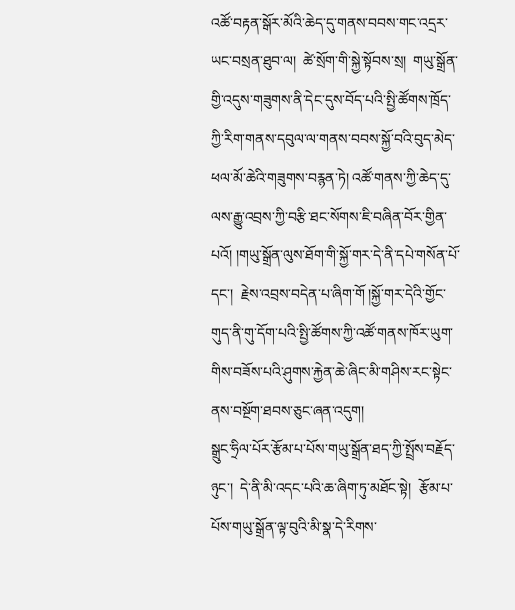འཚོ་བརྟན་སྒོར་མོའི་ཆེད་དུ་གནས་བབས་གང་འདྲར་ཡང་བསྲན་ཐུབ་ལ།  ཚེ་སྲོག་གི་སྐྱེ་སྟོབས་སྲ།  གཡུ་སྒྲོན་གྱི་འདུས་གཟུགས་ནི་དེང་དུས་བོད་པའི་སྤྱི་ཚོགས་ཁྲོད་ཀྱི་རིག་གནས་དབུལ་ལ་གནས་བབས་སྐྱོ་བའི་བུད་མེད་ཕལ་མོ་ཆེའི་གཟུགས་བརྙན་ཏེ། འཚོ་གནས་ཀྱི་ཆེད་དུ་ལས་རྒྱུ་འབྲས་ཀྱི་བརྩི་ཐང་སོགས་ཇི་བཞིན་བོར་གྱིན་པའོ། །གཡུ་སྒྲོན་ལུས་ཐོག་གི་སྐྱོ་གར་དེ་ནི་དཔེ་གསོན་པོ་དང་།  རྗེས་འབྲས་བདེན་པ་ཞིག་གོ །སྐྱོ་གར་དེའི་གྱོང་གུད་ནི་གུ་དོག་པའི་སྤྱི་ཚོགས་ཀྱི་འཚོ་གནས་ཁོར་ཡུག་གིས་བཟོས་པའི་ཤུགས་རྐྱེན་ཆེ་ཞིང་མི་གཤིས་རང་སྟེང་ནས་བསྔོག་ཐབས་ཅུང་ཞན་འདུག།
སྒྲུང་ཧྲིལ་པོར་རྩོམ་པ་པོས་གཡུ་སྒྲོན་ཐད་ཀྱི་སྤྲོས་བརྗོད་ཉུང་།  དེ་ནི་མི་འདང་པའི་ཆ་ཞིག་ཏུ་མཐོང་སྟེ།  རྩོམ་པ་པོས་གཡུ་སྒྲོན་ལྟ་བུའི་མི་སྣ་དེ་རིགས་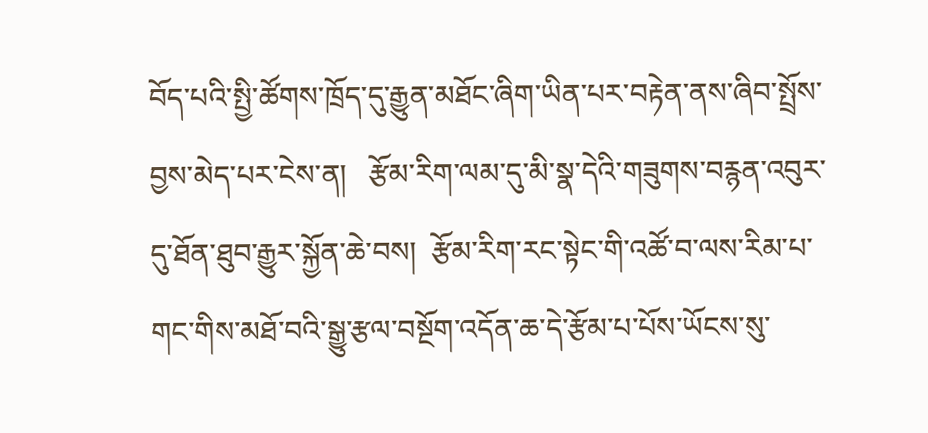བོད་པའི་སྤྱི་ཚོགས་ཁྲོད་དུ་རྒྱུན་མཐོང་ཞིག་ཡིན་པར་བརྟེན་ནས་ཞིབ་སྤྲོས་བྱས་མེད་པར་ངེས་ན།   རྩོམ་རིག་ལམ་དུ་མི་སྣ་དེའི་གཟུགས་བརྙན་འབུར་དུ་ཐོན་ཐུབ་རྒྱུར་སྐྱོན་ཆེ་བས།  རྩོམ་རིག་རང་སྟེང་གི་འཚོ་བ་ལས་རིམ་པ་གང་གིས་མཐོ་བའི་སྒྱུ་རྩལ་བསྔོག་འདོན་ཆ་དེ་རྩོམ་པ་པོས་ཡོངས་སུ་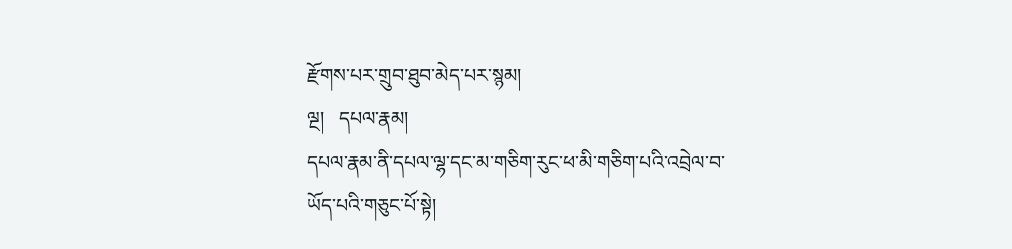རྫོགས་པར་གྲུབ་ཐུབ་མེད་པར་སྙམ།
ལྔ།   དཔལ་རྣམ།
དཔལ་རྣམ་ནི་དཔལ་ལྷ་དང་མ་གཅིག་རུང་ཕ་མི་གཅིག་པའི་འབྲེལ་བ་ཡོད་པའི་གཅུང་པོ་སྟེ།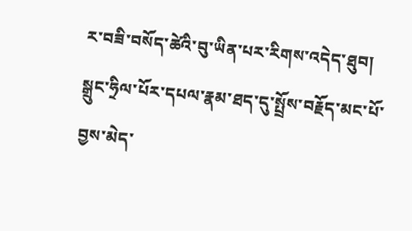ར་བཟི་བསོད་ཚེའི་བུ་ཡིན་པར་རིགས་འདེད་ཐུབ།  སྒྲུང་ཧྲིལ་པོར་དཔལ་རྣམ་ཐད་དུ་སྤྲོས་བརྗོད་མང་པོ་བྱས་མེད་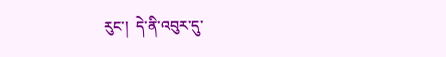རུང་།  དེ་ནི་འབུར་དུ་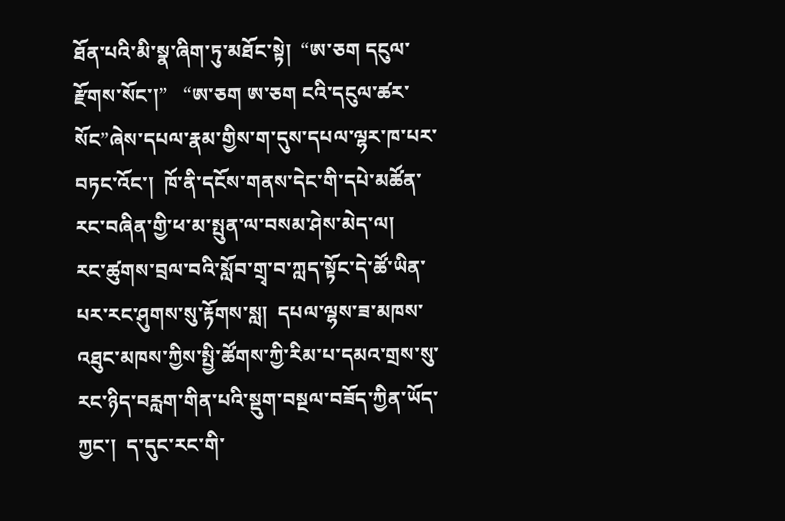ཐོན་པའི་མི་སྣ་ཞིག་ཏུ་མཐོང་སྟེ།  “ཨ་ཅག དངུལ་རྫོགས་སོང་།”   “ཨ་ཅག ཨ་ཅག ངའི་དངུལ་ཚར་སོང”ཞེས་དཔལ་རྣམ་གྱིས་ག་དུས་དཔལ་ལྷར་ཁ་པར་བཏང་འོང་།  ཁོ་ནི་དངོས་གནས་དེང་གི་དཔེ་མཚོན་རང་བཞིན་གྱི་ཕ་མ་སྤུན་ལ་བསམ་ཤེས་མེད་ལ།   རང་ཚུགས་བྲལ་བའི་སློབ་གྲྭ་བ་ཀླད་སྟོང་དེ་ཚོ་ཡིན་པར་རང་ཤུགས་སུ་རྟོགས་སླ།  དཔལ་ལྷས་ཟ་མཁས་འཐུང་མཁས་ཀྱིས་སྤྱི་ཚོགས་ཀྱི་རིམ་པ་དམའ་གྲས་སུ་རང་ཉིད་བརླག་གིན་པའི་སྡུག་བསྔལ་བཟོད་ཀྱིན་ཡོད་ཀྱང་།  ད་དུང་རང་གི་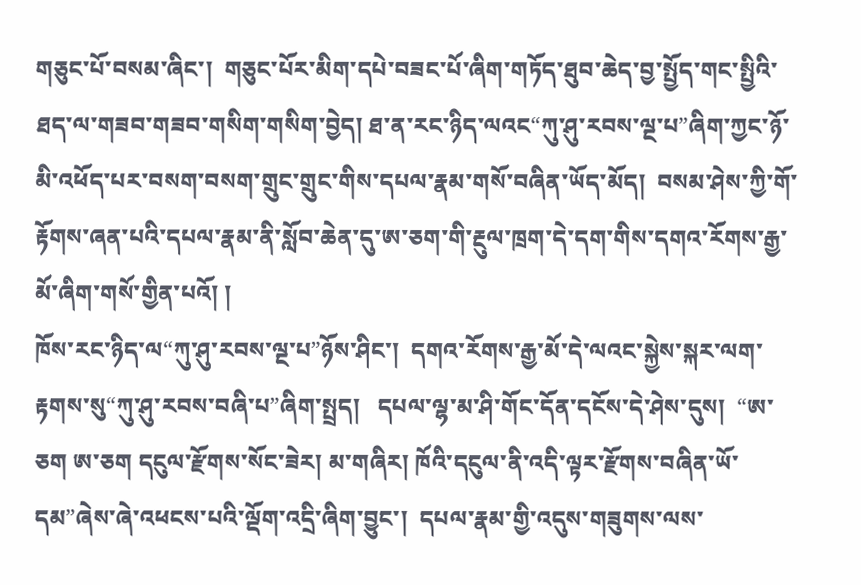གཅུང་པོ་བསམ་ཞིང་།  གཅུང་པོར་མིག་དཔེ་བཟང་པོ་ཞིག་གཏོད་ཐུབ་ཆེད་བྱ་སྤྱོད་གང་སྤྱིའི་ཐད་ལ་གཟབ་གཟབ་གསིག་གསིག་བྱེད། ཐ་ན་རང་ཉིད་ལའང“ཀུ་ཤུ་རབས་ལྔ་པ”ཞིག་ཀྱང་ཉོ་མི་འཕོད་པར་བསག་བསག་གྲུང་གྲུང་གིས་དཔལ་རྣམ་གསོ་བཞིན་ཡོད་མོད།  བསམ་ཤེས་ཀྱི་གོ་རྟོགས་ཞན་པའི་དཔལ་རྣམ་ནི་སློབ་ཆེན་དུ་ཨ་ཅག་གི་རྔུལ་ཁྲག་དེ་དག་གིས་དགའ་རོགས་རྒྱ་མོ་ཞིག་གསོ་གྱིན་པའོ། །
ཁོས་རང་ཉིད་ལ“ཀུ་ཤུ་རབས་ལྔ་པ”ཉོས་ཤིང་།  དགའ་རོགས་རྒྱ་མོ་དེ་ལའང་སྐྱེས་སྐར་ལག་རྟགས་སུ“ཀུ་ཤུ་རབས་བཞི་པ”ཞིག་སྤྲད།   དཔལ་ལྷ་མ་ཤི་གོང་དོན་དངོས་དེ་ཤེས་དུས།  “ཨ་ཅག ཨ་ཅག དངུལ་རྫོགས་སོང་ཟེར། མ་གཞིར། ཁོའི་དངུལ་ནི་འདི་ལྟར་རྫོགས་བཞིན་ཡོ་དམ”ཞེས་ཞེ་འཕངས་པའི་ལྡོག་འདྲི་ཞིག་བྱུང་།  དཔལ་རྣམ་གྱི་འདུས་གཟུགས་ལས་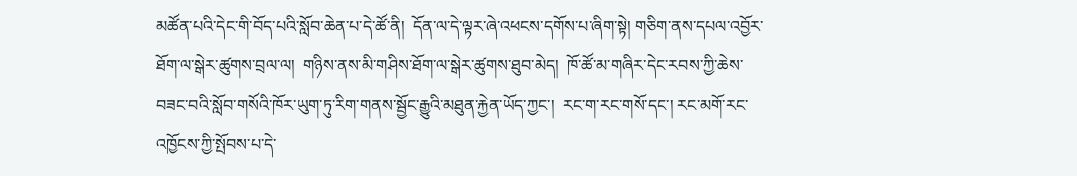མཚོན་པའི་དེང་གི་བོད་པའི་སློབ་ཆེན་པ་དེ་ཚོ་ནི།  དོན་ལ་དེ་ལྟར་ཞེ་འཕངས་དགོས་པ་ཞིག་སྟེ། གཅིག་ནས་དཔལ་འབྱོར་ཐོག་ལ་སྒེར་ཚུགས་བྲལ་ལ།  གཉིས་ནས་མི་གཤིས་ཐོག་ལ་སྒེར་ཚུགས་ཐུབ་མེད།  ཁོ་ཚོ་མ་གཞིར་དེང་རབས་ཀྱི་ཆེས་བཟང་བའི་སློབ་གསོའི་ཁོར་ཡུག་ཏུ་རིག་གནས་སྦྱོང་རྒྱུའི་མཐུན་རྐྱེན་ཡོད་ཀྱང་།  རང་ག་རང་གསོ་དང་། རང་མགོ་རང་འཁྱོངས་ཀྱི་སྤོབས་པ་དེ་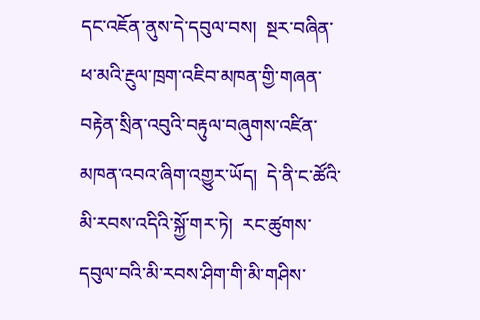དང་འཇོན་ནུས་དེ་དབུལ་བས།  སྔར་བཞིན་ཕ་མའི་རྔུལ་ཁྲག་འཇིབ་མཁན་གྱི་གཞན་བརྟེན་སྲིན་འབུའི་བརྟུལ་བཞུགས་འཛིན་མཁན་འབའ་ཞིག་འགྱུར་ཡོད།  དེ་ནི་ང་ཚོའི་མི་རབས་འདིའི་སྐྱོ་གར་ཏེ།  རང་ཚུགས་དབུལ་བའི་མི་རབས་ཤིག་གི་མི་གཤིས་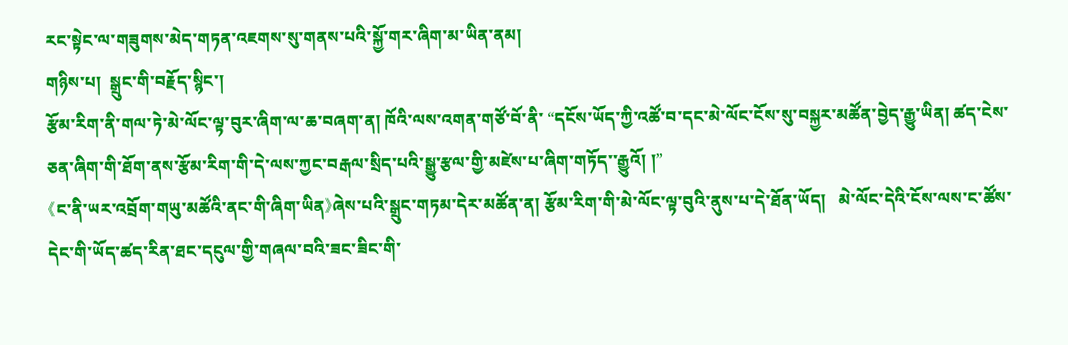རང་སྟེང་ལ་གཟུགས་མེད་གཏན་འཇགས་སུ་གནས་པའི་སྐྱོ་གར་ཞིག་མ་ཡིན་ནམ།
གཉིས་པ།  སྒྲུང་གི་བརྗོད་སྙིང་།
རྩོམ་རིག་ནི་གལ་ཏེ་མེ་ལོང་ལྟ་བུར་ཞིག་ལ་ཆ་བཞག་ན། ཁོའི་ལས་འགན་གཙོ་བོ་ནི་ “དངོས་ཡོད་ཀྱི་འཚོ་བ་དང་མེ་ལོང་ངོས་སུ་བསྐྱར་མཚོན་བྱེད་རྒྱུ་ཡིན། ཚད་ངེས་ཅན་ཞིག་གི་ཐོག་ནས་རྩོམ་རིག་གི་དེ་ལས་ཀྱང་བརྒལ་སྲིད་པའི་སྒྱུ་རྩལ་གྱི་མཛེས་པ་ཞིག་གཏོད་་རྒྱུའོ། །”
《ང་ནི་ཡར་འབྲོག་གཡུ་མཚོའི་ནང་གི་ཞིག་ཡིན》ཞེས་པའི་སྒྲུང་གཏམ་དེར་མཚོན་ན། རྩོམ་རིག་གི་མེ་ལོང་ལྟ་བུའི་ནུས་པ་དེ་ཐོན་ཡོད།   མེ་ལོང་དེའི་ངོས་ལས་ང་ཚོས་དེང་གི་ཡོད་ཚད་རིན་ཐང་དངུལ་གྱི་གཞལ་བའི་ཟང་ཟིང་གི་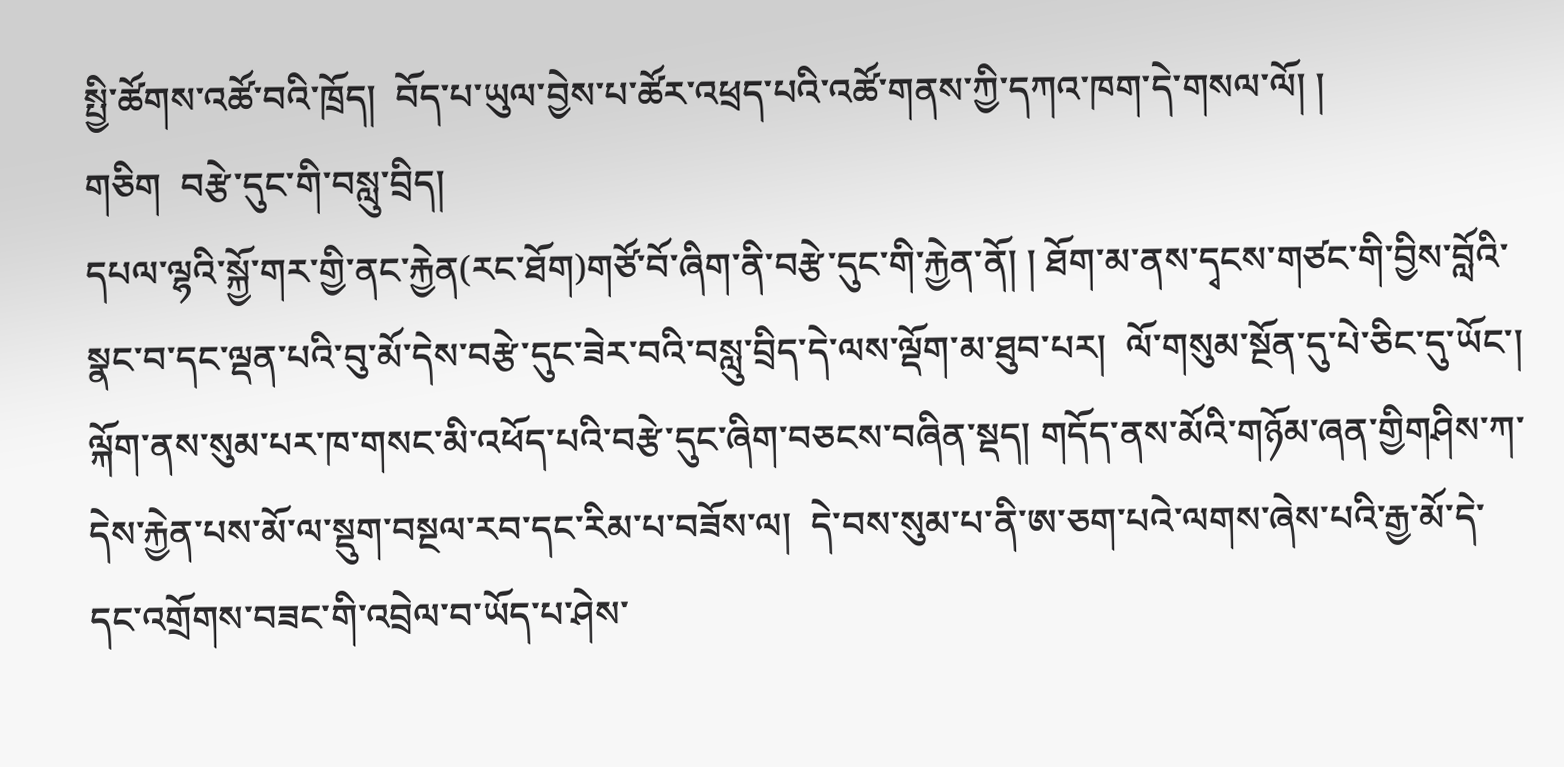སྤྱི་ཚོགས་འཚོ་བའི་ཁྲོད།  བོད་པ་ཡུལ་བྱེས་པ་ཚོར་འཕྲད་པའི་འཚོ་གནས་ཀྱི་དཀའ་ཁག་དེ་གསལ་ལོ། །
གཅིག  བརྩེ་དུང་གི་བསླུ་བྲིད།
དཔལ་ལྷའི་སྐྱོ་གར་གྱི་ནང་རྐྱེན(རང་ཐོག)གཙོ་བོ་ཞིག་ནི་བརྩེ་དུང་གི་རྐྱེན་ནོ། ། ཐོག་མ་ནས་དྭངས་གཙང་གི་བྱིས་བློའི་སྣང་བ་དང་ལྡན་པའི་བུ་མོ་དེས་བརྩེ་དུང་ཟེར་བའི་བསླུ་བྲིད་དེ་ལས་ལྡོག་མ་ཐུབ་པར།  ལོ་གསུམ་སྔོན་དུ་པེ་ཅིང་དུ་ཡོང་།  ལྐོག་ནས་སུམ་པར་ཁ་གསང་མི་འཕོད་པའི་བརྩེ་དུང་ཞིག་བཅངས་བཞིན་སྡད། གདོད་ནས་མོའི་གཉོམ་ཞན་གྱིགཤིས་ཀ་དེས་རྐྱེན་པས་མོ་ལ་སྡུག་བསྔལ་རབ་དང་རིམ་པ་བཟོས་ལ།  དེ་བས་སུམ་པ་ནི་ཨ་ཅག་པའེ་ལགས་ཞེས་པའི་རྒྱ་མོ་དེ་དང་འགྲོགས་བཟང་གི་འབྲེལ་བ་ཡོད་པ་ཤེས་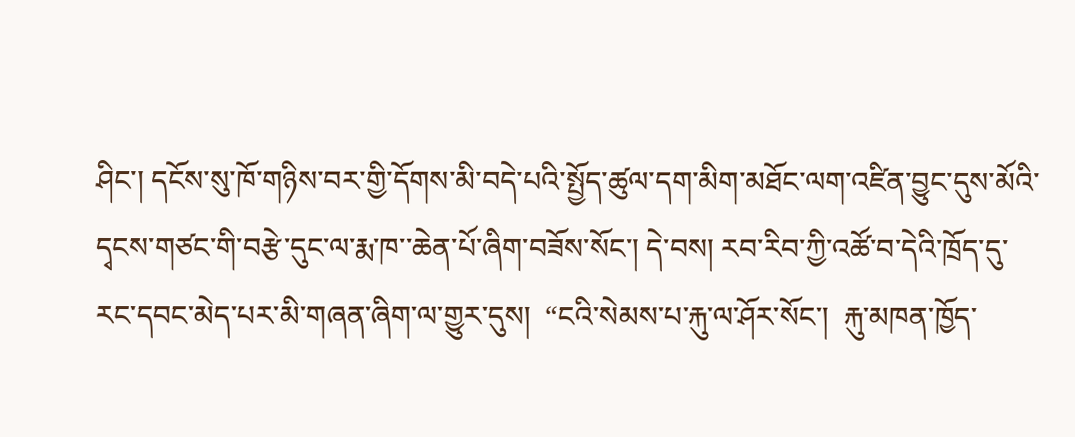ཤིང་། དངོས་སུ་ཁོ་གཉིས་བར་གྱི་དོགས་མི་བདེ་པའི་སྤྱོད་ཚུལ་དག་མིག་མཐོང་ལག་འཛིན་བྱུང་དུས་མོའི་དྭངས་གཙང་གི་བརྩེ་དུང་ལ་རྨ་ཁ་་ཆེན་པོ་ཞིག་བཟོས་སོང་། དེ་བས། རབ་རིབ་ཀྱི་འཚོ་བ་དེའི་ཁྲོད་དུ་རང་དབང་མེད་པར་མི་གཞན་ཞིག་ལ་གྱུར་དུས།  “ངའི་སེམས་པ་རྐུ་ལ་ཤོར་སོང་།  རྐུ་མཁན་ཁྱོད་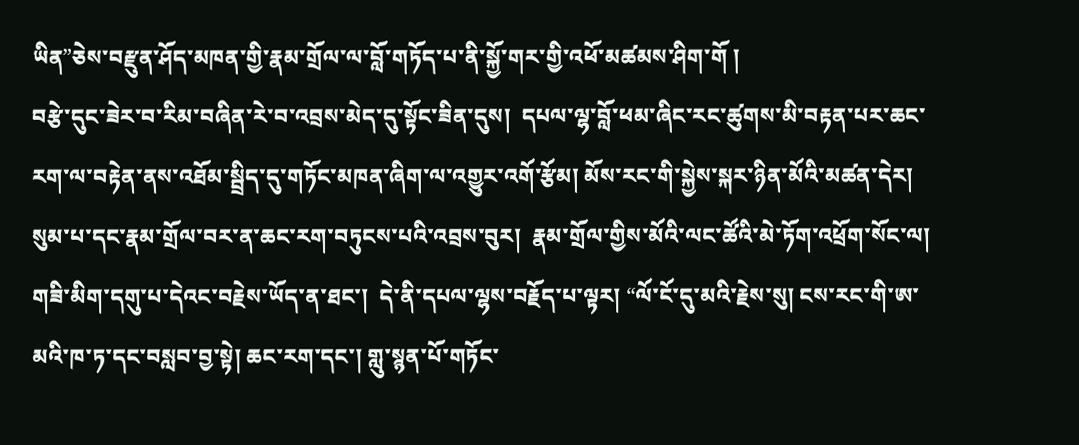ཡིན”ཅེས་བརྫུན་ཤོད་མཁན་གྱི་རྣམ་གྲོལ་ལ་བློ་གཏོད་པ་ནི་སྐྱོ་གར་གྱི་འཕོ་མཚམས་ཤིག་གོ །
བརྩེ་དུང་ཟེར་བ་རིམ་བཞིན་རེ་བ་འབྲས་མེད་དུ་སྟོང་ཟིན་དུས།  དཔལ་ལྷ་བློ་ཕམ་ཞིང་རང་ཚུགས་མི་བརྟན་པར་ཆང་རག་ལ་བརྟེན་ནས་འཐོམ་སྦྲིད་དུ་གཏོང་མཁན་ཞིག་ལ་འགྱུར་འགོ་རྩོམ། མོས་རང་གི་སྐྱེས་སྐར་ཉིན་མོའི་མཚན་དེར།  སུམ་པ་དང་རྣམ་གྲོལ་བར་ན་ཆང་རག་བཏུངས་པའི་འབྲས་བུར།  རྣམ་གྲོལ་གྱིས་མོའི་ལང་ཚོའི་མེ་ཏོག་འཕྲོག་སོང་ལ། གཟི་མིག་དགུ་པ་དེའང་བརྗེས་ཡོད་ན་ཐང་།  དེ་ནི་དཔལ་ལྷས་བརྗོད་པ་ལྟར། “ལོ་ངོ་དུ་མའི་རྗེས་སུ། ངས་རང་གི་ཨ་མའི་ཁ་ཏ་དང་བསླབ་བྱ་སྟེ། ཆང་རག་དང་། གླུ་སྙན་པོ་གཏོང་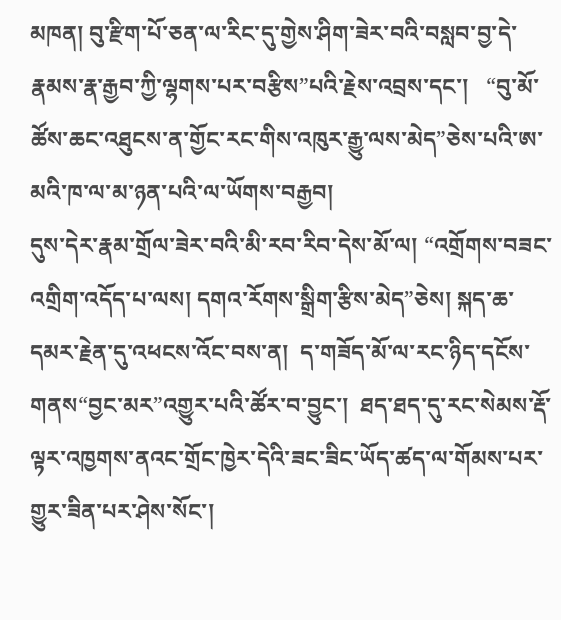མཁན། བུ་རྫིག་པོ་ཅན་ལ་རིང་དུ་གྱེས་ཤིག་ཟེར་བའི་བསླབ་བྱ་དེ་རྣམས་རྣ་རྒྱབ་ཀྱི་ལྷགས་པར་བརྩིས”པའི་རྗེས་འབྲས་དང་།   “བུ་མོ་ཚོས་ཆང་འཐུངས་ན་གྱོང་རང་གིས་འཁུར་རྒྱུ་ལས་མེད”ཅེས་པའི་ཨ་མའི་ཁ་ལ་མ་ཉན་པའི་ལ་ཡོགས་བརྒྱབ།
དུས་དེར་རྣམ་གྲོལ་ཟེར་བའི་མི་རབ་རིབ་དེས་མོ་ལ། “འགྲོགས་བཟང་འགྲིག་འདོད་པ་ལས། དགའ་རོགས་སྒྲིག་རྩིས་མེད”ཅེས། སྐད་ཆ་དམར་རྗེན་དུ་འཕངས་འོང་བས་ན།  ད་གཟོད་མོ་ལ་རང་ཉིད་དངོས་གནས“བྱང་མར”འགྱུར་པའི་ཚོར་བ་བྱུང་།  ཐད་ཐད་དུ་རང་སེམས་རྡོ་ལྟར་འཁྱགས་ནའང་གྲོང་ཁྱེར་དེའི་ཟང་ཟིང་ཡོད་ཚད་ལ་གོམས་པར་གྱུར་ཟིན་པར་ཤེས་སོང་།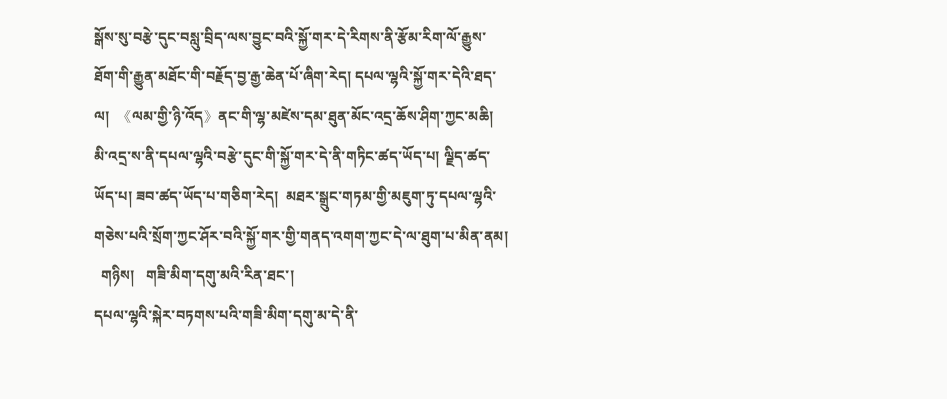སྒོས་སུ་བརྩེ་དུང་བསླུ་བྲིད་ལས་བྱུང་བའི་སྐྱོ་གར་དེ་རིགས་ནི་རྩོམ་རིག་ལོ་རྒྱུས་ཐོག་གི་རྒྱུན་མཐོང་གི་བརྗོད་བྱ་རྒྱ་ཆེན་པོ་ཞིག་རེད། དཔལ་ལྷའི་སྐྱོ་གར་དེའི་ཐད་ལ།  《ལམ་གྱི་ཉི་འོད》ནང་གི་ལྷ་མཛེས་དམ་ཐུན་མོང་འདྲ་ཆོས་ཤིག་ཀྱང་མཆི།  མི་འདྲ་ས་ནི་དཔལ་ལྷའི་བརྩེ་དུང་གི་སྐྱོ་གར་དེ་ནི་གཏིང་ཚད་ཡོད་པ། ལྗིད་ཚད་ཡོད་པ། ཟབ་ཚད་ཡོད་པ་གཅིག་རེད།  མཐར་སྒྲུང་གཏམ་གྱི་མཇུག་ཏུ་དཔལ་ལྷའི་གཅེས་པའི་སྲོག་ཀྱང་ཤོར་བའི་སྐྱོ་གར་གྱི་གནད་འགག་ཀྱང་དེ་ལ་ཐུག་པ་མིན་ནམ།
  གཉིས།   གཟི་མིག་དགུ་མའི་རིན་ཐང་།
དཔལ་ལྷའི་སྐེར་བཏགས་པའི་གཟི་མིག་དགུ་མ་དེ་ནི་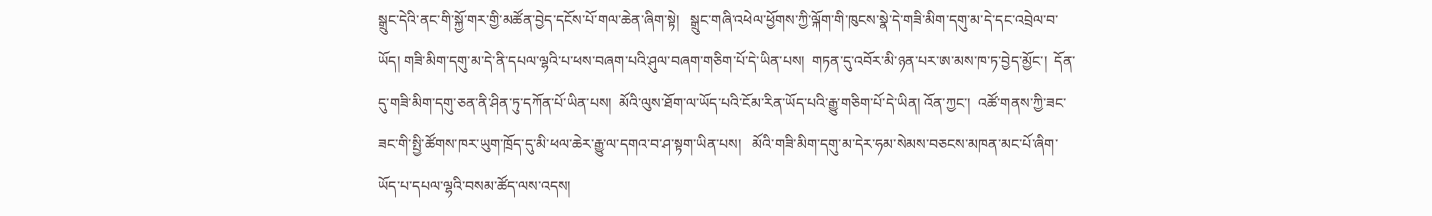སྒྲུང་དེའི་ནང་གི་སྐྱོ་གར་གྱི་མཚོན་བྱེད་དངོས་པོ་གལ་ཆེན་ཞིག་སྟེ།   སྒྲུང་གཞི་འཕེལ་ཕྱོགས་ཀྱི་ལྐོག་གི་ཁུངས་སྣེ་དེ་གཟི་མིག་དགུ་མ་དེ་དང་འབྲེལ་བ་ཡོད། གཟི་མིག་དགུ་མ་དེ་ནི་དཔལ་ལྷའི་པ་ཕས་བཞག་པའི་ཤུལ་བཞག་གཅིག་པོ་དེ་ཡིན་པས།  གཏན་དུ་འབོར་མི་ཉན་པར་ཨ་མས་ཁ་ཏ་བྱེད་མྱོང་།  དོན་དུ་གཟི་མིག་དགུ་ཅན་ནི་ཤིན་ཏུ་དཀོན་པོ་ཡིན་པས།  མོའི་ལུས་ཐོག་ལ་ཡོད་པའི་ངོམ་རིན་ཡོད་པའི་རྒྱུ་གཅིག་པོ་དེ་ཡིན། འོན་ཀྱང་།  འཚོ་གནས་ཀྱི་ཟང་ཟང་གི་སྤྱི་ཚོགས་ཁར་ཡུག་ཁྲོད་དུ་མི་ཕལ་ཆེར་རྒྱུ་ལ་དགའ་བ་ཤ་སྟག་ཡིན་པས།   མོའི་གཟི་མིག་དགུ་མ་དེར་ཧམ་སེམས་བཅངས་མཁན་མང་པོ་ཞིག་ཡོད་པ་དཔལ་ལྷའི་བསམ་ཚོད་ལས་འདས།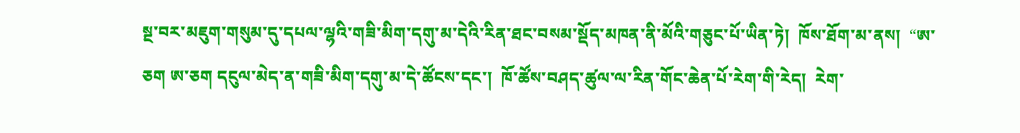སྔ་བར་མཇུག་གསུམ་དུ་དཔལ་ལྷའི་གཟི་མིག་དགུ་མ་དེའི་རིན་ཐང་བསམ་སྡོད་མཁན་ནི་མོའི་གཅུང་པོ་ཡིན་ཏེ།  ཁོས་ཐོག་མ་ནས།  “ཨ་ཅག ཨ་ཅག དངུལ་མེད་ན་གཟི་མིག་དགུ་མ་དེ་ཚོངས་དང་།  ཁོ་ཚོས་བཤད་ཚུལ་ལ་རིན་གོང་ཆེན་པོ་རེག་གི་རེད།  རེག་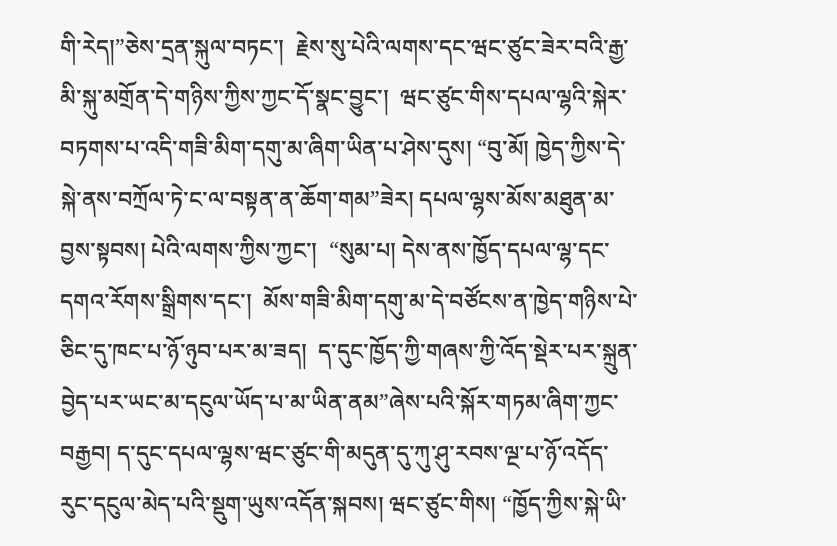གི་རེད།”ཅེས་དྲན་སྐུལ་བཏང་།  རྗེས་སུ་པེའི་ལགས་དང་ཝང་ཙུང་ཟེར་བའི་རྒྱ་མི་སྐུ་མགྲོན་དེ་གཉིས་ཀྱིས་ཀྱང་དོ་སྣང་བྱུང་།  ཝང་ཙུང་གིས་དཔལ་ལྷའི་སྐེར་བཏགས་པ་འདི་གཟི་མིག་དགུ་མ་ཞིག་ཡིན་པ་ཤེས་དུས། “བུ་མོ། ཁྱེད་ཀྱིས་དེ་སྐེ་ནས་བཀྲོལ་ཏེ་ང་ལ་བསྟན་ན་ཆོག་གམ”ཟེར། དཔལ་ལྷས་མོས་མཐུན་མ་བྱས་སྟབས། པེའི་ལགས་ཀྱིས་ཀྱང་།  “སུམ་པ། དེས་ནས་ཁྱོད་དཔལ་ལྷ་དང་དགའ་རོགས་སྒྲིགས་དང་།  མོས་གཟི་མིག་དགུ་མ་དེ་བཙོངས་ན་ཁྱེད་གཉིས་པེ་ཅིང་དུ་ཁང་པ་ཉོ་ཉུབ་པར་མ་ཟད།  ད་དུང་ཁྱོད་ཀྱི་གཞས་ཀྱི་འོད་སྡེར་པར་སྐྲུན་བྱེད་པར་ཡང་མ་དངུལ་ཡོད་པ་མ་ཡིན་ནམ”ཞེས་པའི་སྐོར་གཏམ་ཞིག་ཀྱང་བརྒྱབ། ད་དུང་དཔལ་ལྷས་ཝང་ཙུང་གི་མདུན་དུ་ཀུ་ཤུ་རབས་ལྔ་པ་ཉོ་འདོད་རུང་དངུལ་མེད་པའི་སྡུག་ཡུས་འདོན་སྐབས། ཝང་ཙུང་གིས། “ཁྱོད་ཀྱིས་སྐེ་ཡི་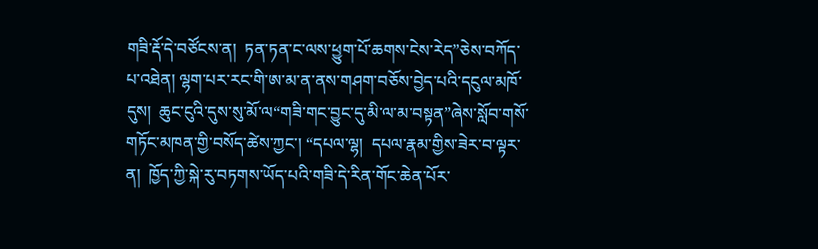གཟི་རྡོ་དེ་བཙོངས་ན།  ཏན་ཏན་ང་ལས་ཕྱུག་པོ་ཆགས་ངེས་རེད”ཅེས་བཀོད་པ་འཐེན། ལྷག་པར་རང་གི་ཨ་མ་ན་ནས་གཤག་བཅོས་བྱེད་པའི་དངུལ་མཁོ་དུས།  ཆུང་ངུའི་དུས་སུ་མོ་ལ“གཟི་གང་བྱུང་དུ་མི་ལ་མ་བསྟན”ཞེས་སློབ་གསོ་གཏོང་མཁན་གྱི་བསོད་ཚེས་ཀྱང་། “དཔལ་ལྷ།  དཔལ་རྣམ་གྱིས་ཟེར་བ་ལྟར་ན།  ཁྱོད་ཀྱི་སྐེ་རུ་བཏགས་ཡོད་པའི་གཟི་དེ་རིན་གོང་ཆེན་པོར་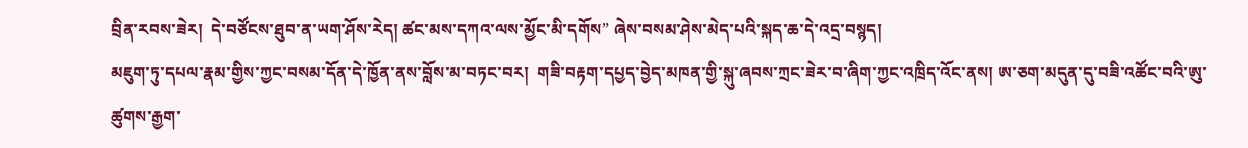བྲིན་རབས་ཟེར།  དེ་བཙོངས་ཐུབ་ན་ཡག་ཤོས་རེད། ཚང་མས་དཀའ་ལས་མྱོང་མི་དགོས” ཞེས་བསམ་ཤེས་མེད་པའི་སྐད་ཆ་དེ་འདྲ་བསྙད།
མཇུག་ཏུ་དཔལ་རྣམ་གྱིས་ཀྱང་བསམ་དོན་དེ་ཁྱོན་ནས་བློས་མ་བཏང་བར།  གཟི་བརྟག་དཔྱད་བྱེད་མཁན་གྱི་སྐུ་ཞབས་ཀྲང་ཟེར་བ་ཞིག་ཀྱང་འཁྲིད་འོང་ནས། ཨ་ཅག་མདུན་དུ་བཟི་འཚོང་བའི་ཨུ་ཚུགས་རྒྱག་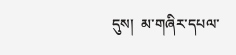དུས།  མ་གཞིར་དཔལ་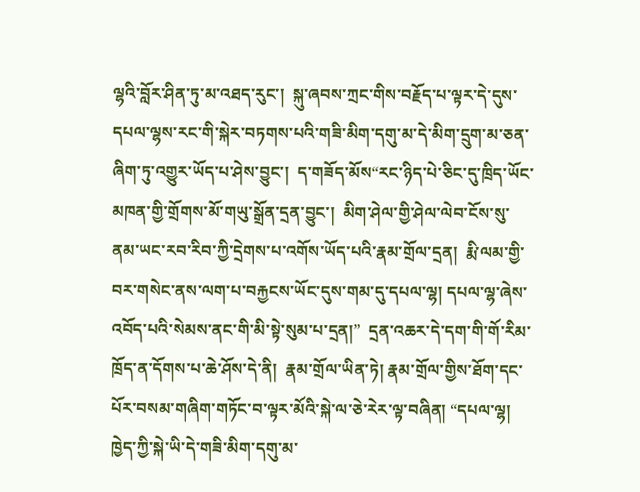ལྷའི་བློར་ཤིན་ཏུ་མ་འཐད་རུང་།  སྐུ་ཞབས་ཀྲང་གིས་བརྗོད་པ་ལྟར་དེ་དུས་དཔལ་ལྷས་རང་གི་སྐེར་བཏགས་པའི་གཟི་མིག་དགུ་མ་དེ་མིག་དྲུག་མ་ཅན་ཞིག་ཏུ་འགྱུར་ཡོད་པ་ཤེས་བྱུང་།  ད་གཟོད་མོས“རང་ཉིད་པེ་ཅིང་དུ་ཁྲིད་ཡོང་མཁན་གྱི་གྲོགས་མོ་གཡུ་སྒྲོན་དྲན་བྱུང་།  མིག་ཤེལ་གྱི་ཤེལ་ལེབ་ངོས་སུ་ནམ་ཡང་རབ་རིབ་ཀྱི་དྲེགས་པ་འགོས་ཡོད་པའི་རྣམ་གྲོལ་དྲན།  རྨི་ལམ་གྱི་བར་གསེང་ནས་ལག་པ་བརྐྱངས་ཡོང་དུས་གམ་དུ་དཔལ་ལྷ། དཔལ་ལྷ་ཞེས་འབོད་པའི་སེམས་ནང་གི་མི་སྟེ་སུམ་པ་དྲན།”  དྲན་འཆར་དེ་དག་གི་གོ་རིམ་ཁྲོད་ན་དོགས་པ་ཆེ་ཤོས་དེ་ནི།  རྣམ་གྲོལ་ཡིན་ཏེ། རྣམ་གྲོལ་གྱིས་ཐོག་དང་པོར་བསམ་གཞིག་གཏོང་བ་ལྟར་མོའི་སྐེ་ལ་ཅེ་རེར་ལྟ་བཞིན། “དཔལ་ལྷ། ཁྱེད་ཀྱི་སྐེ་ཡི་དེ་གཟི་མིག་དགུ་མ་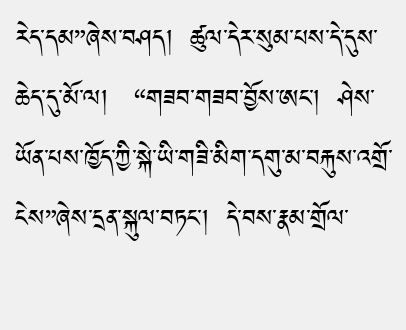རེད་དམ”ཞེས་བཤད།  ཚུལ་དེར་སུམ་པས་དེ་དུས་ཆེད་དུ་མོ་ལ།   “གཟབ་གཟབ་བྱོས་ཨང་།  ཤེས་ཡོན་པས་ཁྱོད་ཀྱི་སྐེ་ཡི་གཟི་མིག་དགུ་མ་བརྐུས་འགྲོ་ངེས”ཞེས་དྲན་སྐུལ་བཏང་།  དེ་བས་རྣམ་གྲོལ་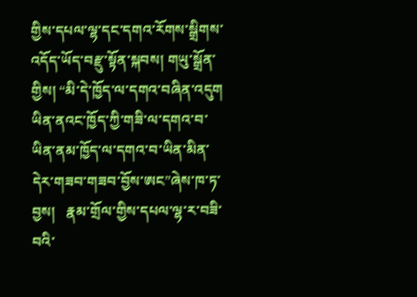གྱིས་དཔལ་ལྷ་དང་དགའ་རོགས་སྒྲིགས་འདོད་ཡོད་བརྫུ་སྟོན་སྐབས། གཡུ་སྒྲོན་གྱིས། “མི་དེ་ཁྱོད་ལ་དགའ་བཞིན་འདུག ཡིན་ནའང་ཁྱོད་ཀྱི་གཟི་ལ་དགའ་བ་ཡིན་ནམ་ཁྱོད་ལ་དགའ་བ་ཡིན་མིན་དེར་གཟབ་གཟབ་བྱོས་ཨང”ཞེས་ཁ་ཏ་བྱས།   རྣམ་གྲོལ་གྱིས་དཔལ་ལྷ་ར་བཟི་བའི་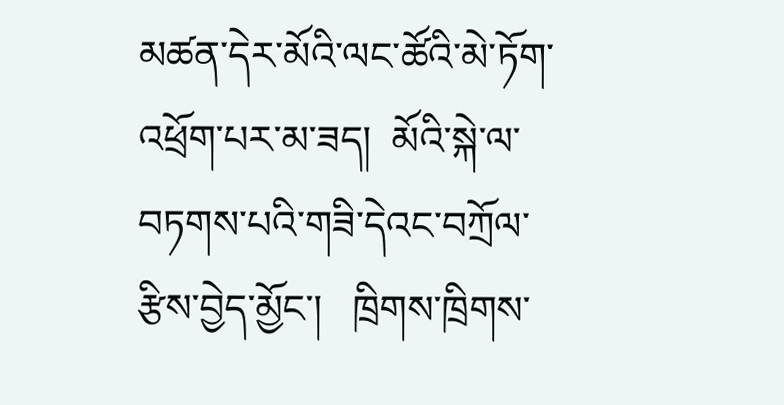མཚན་དེར་མོའི་ལང་ཚོའི་མེ་ཏོག་འཕྲོག་པར་མ་ཟད།  མོའི་སྐེ་ལ་བཏགས་པའི་གཟི་དེའང་བཀྲོལ་རྩིས་བྱེད་མྱོང་།   ཁྲིགས་ཁྲིགས་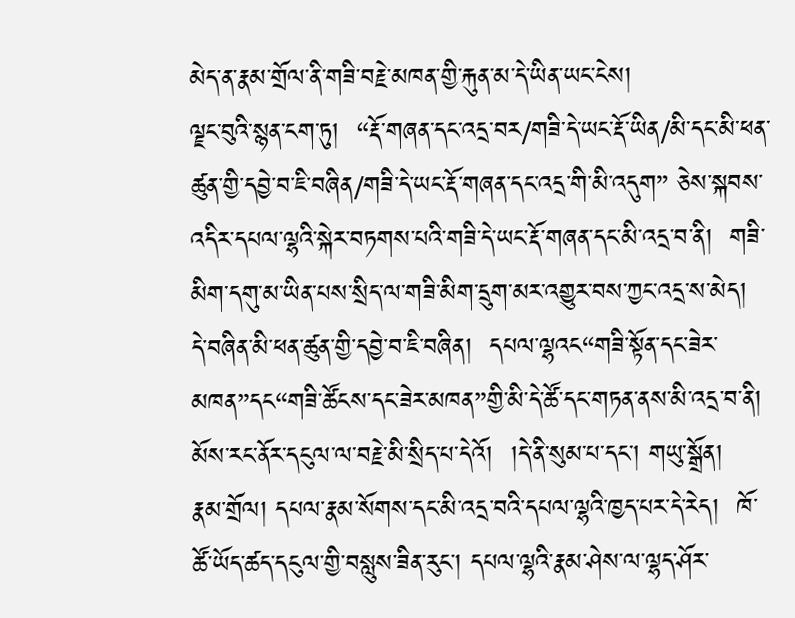མེད་ན་རྣམ་གྲོལ་ནི་གཟི་བརྗེ་མཁན་གྱི་རྐུན་མ་དེ་ཡིན་ཡང་ངེས།
ལྗང་བུའི་སྙན་ངག་ཏུ།  “རྡོ་གཞན་དང་འདྲ་བར/གཟི་དེ་ཡང་རྡོ་ཡིན/མི་དང་མི་ཕན་ཚུན་གྱི་དབྱེ་བ་ཇི་བཞིན/གཟི་དེ་ཡང་རྡོ་གཞན་དང་འདྲ་གི་མི་འདུག” ཅེས་སྐབས་འདིར་དཔལ་ལྷའི་སྐེར་བཏགས་པའི་གཟི་དེ་ཡང་རྡོ་གཞན་དང་མི་འདྲ་བ་ནི།  གཟི་མིག་དགུ་མ་ཡིན་པས་སྲིད་ལ་གཟི་མིག་དྲུག་མར་འགྱུར་བས་ཀྱང་འདྲ་ས་མེད།  དེ་བཞིན་མི་ཕན་ཚུན་གྱི་དབྱེ་བ་ཇི་བཞིན།  དཔལ་ལྷའང“གཟི་སྟོན་དང་ཟེར་མཁན”དང“གཟི་ཚོངས་དང་ཟེར་མཁན”གྱི་མི་དེ་ཚོ་དང་གཏན་ནས་མི་འདྲ་བ་ནི།  མོས་རང་ནོར་དངུལ་ལ་བརྗེ་མི་སྲིད་པ་དེའོ།  །དེ་ནི་སུམ་པ་དང་། གཡུ་སྒྲོན།  རྣམ་གྲོལ། དཔལ་རྣམ་སོགས་དང་མི་འདྲ་བའི་དཔལ་ལྷའི་ཁྱད་པར་དེ་རེད།  ཁོ་ཚོ་ཡོད་ཚད་དངུལ་གྱི་བསླུས་ཟིན་རུང་། དཔལ་ལྷའི་རྣམ་ཤེས་ལ་ལྷད་ཤོར་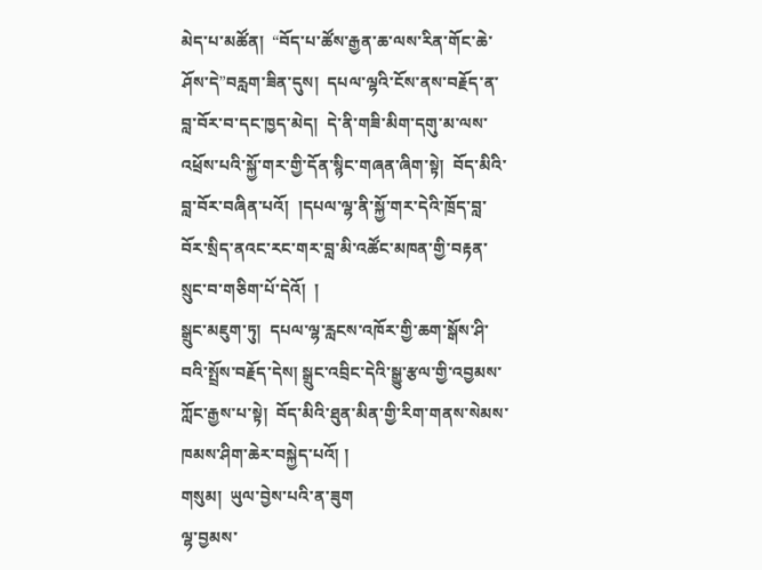མེད་པ་མཚོན།  “བོད་པ་ཚོས་རྒྱན་ཆ་ལས་རིན་གོང་ཆེ་ཤོས་དེ”བརླག་ཟིན་དུས།  དཔལ་ལྷའི་ངོས་ནས་བརྗོད་ན་བླ་བོར་བ་དང་ཁྱད་མེད།  དེ་ནི་གཟི་མིག་དགུ་མ་ལས་འཕྲོས་པའི་སྐྱོ་གར་གྱི་དོན་སྙིང་གཞན་ཞིག་སྟེ།  བོད་མིའི་བླ་བོར་བཞིན་པའོ།  །དཔལ་ལྷ་ནི་སྐྱོ་གར་དེའི་ཁྲོད་བླ་བོར་སྲིད་ནའང་རང་གར་བླ་མི་འཚོང་མཁན་གྱི་བརྟན་སྲུང་བ་གཅིག་པོ་དེའོ།  །
སྒྲུང་མཇུག་ཏུ།  དཔལ་ལྷ་རླངས་འཁོར་གྱི་ཆག་སྒོས་ཤི་བའི་སྤྲོས་བརྗོད་དེས། སྒྲུང་འབྲིང་དེའི་སྒྱུ་རྩལ་གྱི་འབྱམས་ཀློང་རྒྱས་པ་སྟེ།  བོད་མིའི་ཐུན་མིན་གྱི་རིག་གནས་སེམས་ཁམས་ཤིག་ཆེར་བསྐྱེད་པའོ། །
གསུམ།  ཡུལ་བྱེས་པའི་ན་ཟུག
ལྷ་བྱམས་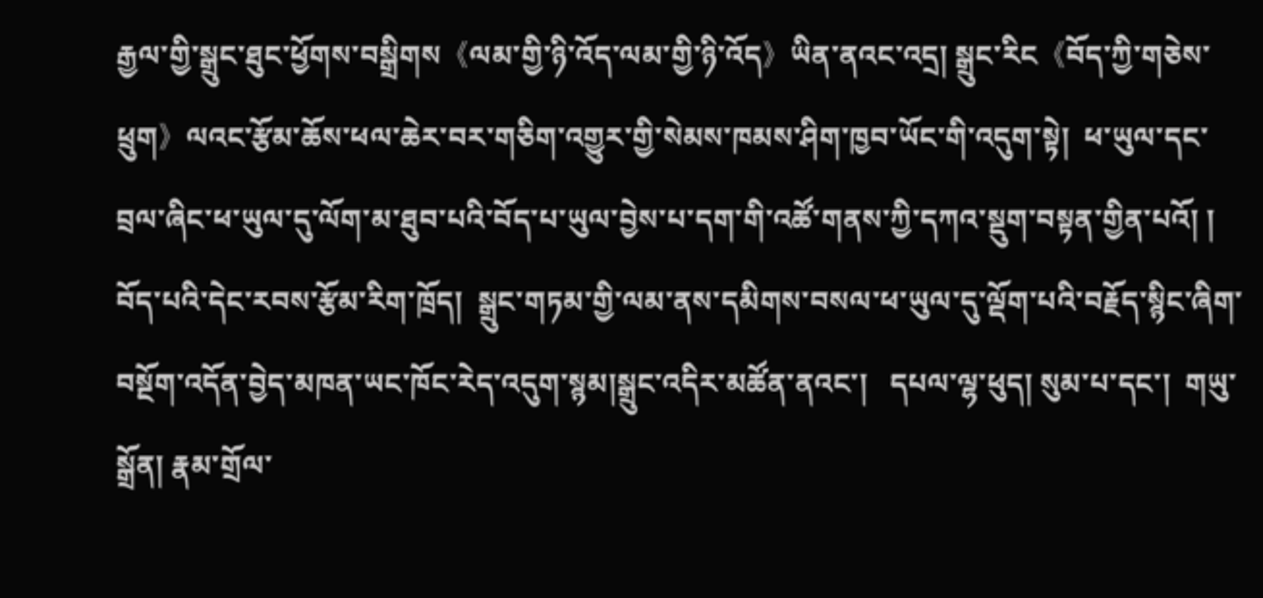རྒྱལ་གྱི་སྒྲུང་ཐུང་ཕྱོགས་བསྒྲིགས《ལམ་གྱི་ཉི་འོད་ལམ་གྱི་ཉི་འོད》ཡིན་ནའང་འདྲ། སྒྲུང་རིང《བོད་ཀྱི་གཅེས་ཕྲུག》ལའང་རྩོམ་ཆོས་ཕལ་ཆེར་བར་གཅིག་འགྱུར་གྱི་སེམས་ཁམས་ཤིག་ཁྱབ་ཡོང་གི་འདུག་སྟེ།  ཕ་ཡུལ་དང་བྲལ་ཞིང་ཕ་ཡུལ་དུ་ལོག་མ་ཐུབ་པའི་བོད་པ་ཡུལ་བྱེས་པ་དག་གི་འཚོ་གནས་ཀྱི་དཀའ་སྡུག་བསྟན་གྱིན་པའོ། ། བོད་པའི་དེང་རབས་རྩོམ་རིག་ཁྲོད།  སྒྲུང་གཏམ་གྱི་ལམ་ནས་དམིགས་བསལ་ཕ་ཡུལ་དུ་ལྡོག་པའི་བརྗོད་སྙིང་ཞིག་བསྔོག་འདོན་བྱེད་མཁན་ཡང་ཁོང་རེད་འདུག་སྙམ།སྒྲུང་འདིར་མཚོན་ནའང་།   དཔལ་ལྷ་ཕུད། སུམ་པ་དང་།  གཡུ་སྒྲོན། རྣམ་གྲོལ་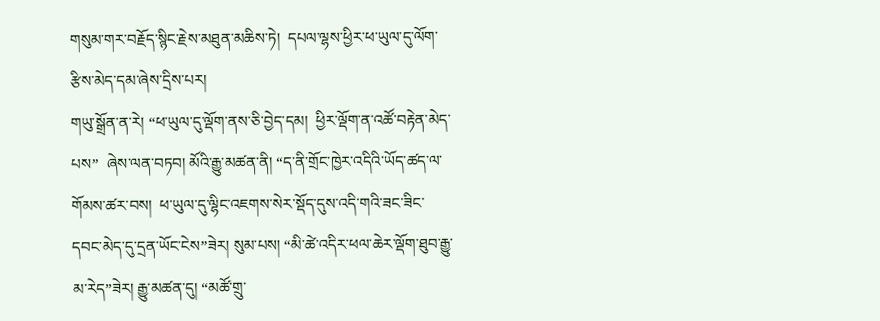གསུམ་གར་བརྗོད་སྙིང་རྗེས་མཐུན་མཆིས་ཏེ།  དཔལ་ལྷས་ཕྱིར་ཕ་ཡུལ་དུ་ལོག་རྩིས་མེད་དམ་ཞེས་དྲིས་པར།
གཡུ་སྒྲོན་ན་རེ། “ཕ་ཡུལ་དུ་ལྡོག་ནས་ཅི་བྱེད་དམ།  ཕྱིར་ལྡོག་ན་འཚོ་བརྟེན་མེད་པས”  ཞེས་ལན་བཏབ། མོའི་རྒྱུ་མཚན་ནི། “ད་ནི་གྲོང་ཁྱེར་འདིའི་ཡོད་ཚད་ལ་གོམས་ཚར་བས།  ཕ་ཡུལ་དུ་ལྷིང་འཇགས་སེར་སྡོད་དུས་འདི་གའི་ཟང་ཟིང་དབང་མེད་དུ་དྲན་ཡོང་ངེས”ཟེར། སུམ་པས། “མི་ཚེ་འདིར་ཕལ་ཆེར་ལྡོག་ཐུབ་རྒྱུ་མ་རེད”ཟེར། རྒྱུ་མཚན་དུ། “མཚོ་གྲུ་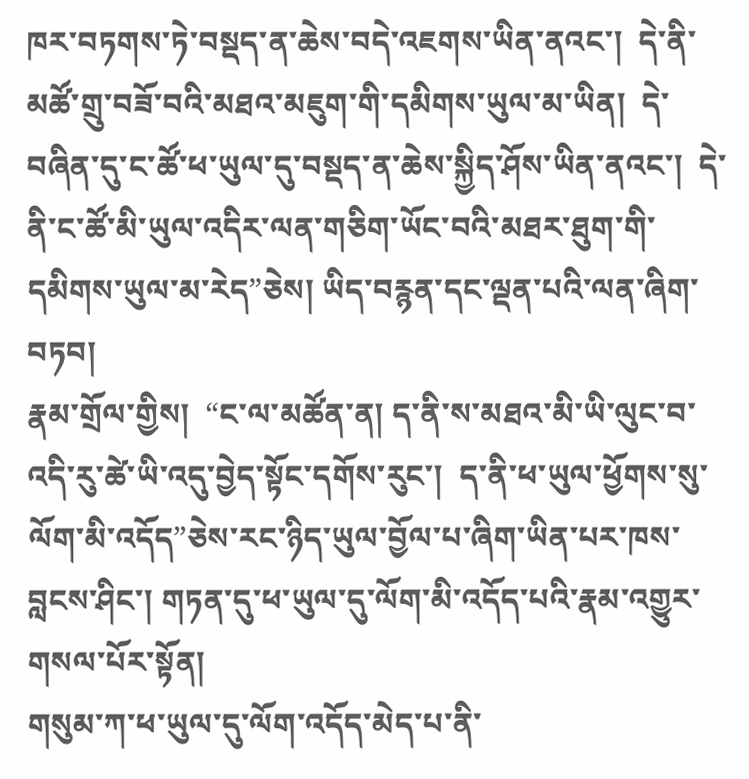ཁར་བཏགས་ཏེ་བསྡད་ན་ཆེས་བདེ་འཇགས་ཡིན་ནའང་།  དེ་ནི་མཚོ་གྲུ་བཟོ་བའི་མཐའ་མཇུག་གི་དམིགས་ཡུལ་མ་ཡིན།  དེ་བཞིན་དུ་ང་ཚོ་ཕ་ཡུལ་དུ་བསྡད་ན་ཆེས་སྐྱིད་ཤོས་ཡིན་ནའང་།  དེ་ནི་ང་ཚོ་མི་ཡུལ་འདིར་ལན་གཅིག་ཡོང་བའི་མཐར་ཐུག་གི་དམིགས་ཡུལ་མ་རེད”ཅེས། ཡིད་བརྙན་དང་ལྡན་པའི་ལན་ཞིག་བཏབ།
རྣམ་གྲོལ་གྱིས།  “ང་ལ་མཚོན་ན། ད་ནི་ས་མཐའ་མི་ཡི་ལུང་བ་འདི་རུ་ཚེ་ཡི་འདུ་བྱེད་སྟོང་དགོས་རུང་།  ད་ནི་ཕ་ཡུལ་ཕྱོགས་སུ་ལོག་མི་འདོད”ཅེས་རང་ཉིད་ཡུལ་བྱོལ་པ་ཞིག་ཡིན་པར་ཁས་བླངས་ཤིང་། གཏན་དུ་ཕ་ཡུལ་དུ་ལོག་མི་འདོད་པའི་རྣམ་འགྱུར་གསལ་པོར་སྟོན།
གསུམ་ཀ་ཕ་ཡུལ་དུ་ལོག་འདོད་མེད་པ་ནི་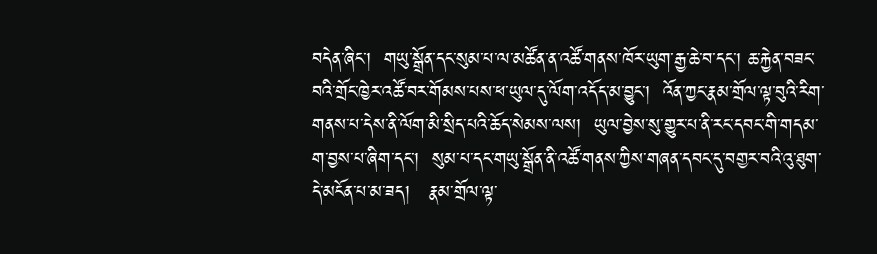བདེན་ཞིང་།  གཡུ་སྒྲོན་དང་སུམ་པ་ལ་མཚོན་ན་འཚོ་གནས་ཁོར་ཡུག་རྒྱ་ཆེ་བ་དང་། ཆ་རྐྱེན་བཟང་བའི་གྲོང་ཁྱེར་འཚོ་བར་གོམས་པས་ཕ་ཡུལ་དུ་ལོག་འདོད་མ་བྱུང་།  འོན་ཀྱང་རྣམ་གྲོལ་ལྟ་བུའི་རིག་གནས་པ་དེས་ནི་ལོག་མི་སྲིད་པའི་ཆོད་སེམས་ལས།  ཡུལ་བྱེས་སུ་གྱུར་པ་ནི་རང་དབང་གི་གདམ་ག་བྱས་པ་ཞིག་དང་།  སུམ་པ་དང་གཡུ་སྒྲོན་ནི་འཚོ་གནས་ཀྱིས་གཞན་དབང་དུ་བགྱར་བའི་འུ་ཐུག་དེ་མངོན་པ་མ་ཟད།   རྣམ་གྲོལ་ལྟ་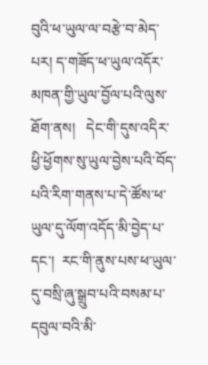བུའི་ཕ་ཡུལ་ལ་བརྩེ་བ་མེད་པར། ད་གཟོད་ཕ་ཡུལ་འདོར་མཁན་གྱི་ཡུལ་བྱོལ་པའི་ལུས་ཐོག་ནས།   དེང་གི་དུས་འདིར་ཕྱི་ཕྱོགས་སུ་ཡུལ་བྱེས་པའི་བོད་པའི་རིག་གནས་པ་དེ་ཚོས་ཕ་ཡུལ་དུ་ལོག་འདོད་མི་བྱེད་པ་དང་།  རང་གི་ནུས་པས་ཕ་ཡུལ་དུ་བསྲི་ཞུ་སྒྲུབ་པའི་བསམ་པ་དབུལ་བའི་མི་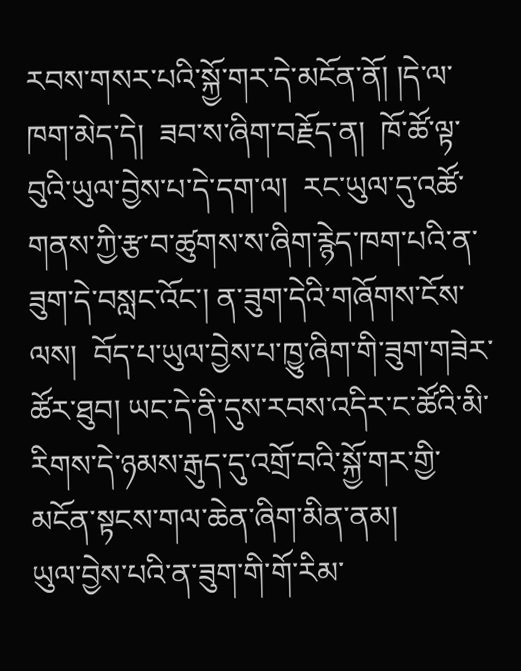རབས་གསར་པའི་སྐྱོ་གར་དེ་མངོན་ནོ། །དེ་ལ་ཁག་མེད་དེ།  ཟབ་ས་ཞིག་བརྗོད་ན།  ཁོ་ཚོ་ལྟ་བུའི་ཡུལ་བྱེས་པ་དེ་དག་ལ།  རང་ཡུལ་དུ་འཚོ་གནས་ཀྱི་རྩ་བ་ཚུགས་ས་ཞིག་རྙེད་ཁག་པའི་ན་ཟུག་དེ་བསླང་འོང་། ན་ཟུག་དེའི་གཞོགས་ངོས་ལས།  བོད་པ་ཡུལ་བྱེས་པ་ཁྱུ་ཞིག་གི་ཟུག་གཟེར་ཚོར་ཐུབ། ཡང་དེ་ནི་དུས་རབས་འདིར་ང་ཚོའི་མི་རིགས་དེ་ཉམས་རྒུད་དུ་འགྲོ་བའི་སྐྱོ་གར་གྱི་མངོན་སྟངས་གལ་ཆེན་ཞིག་མིན་ནམ།
ཡུལ་བྱེས་པའི་ན་ཟུག་གི་གོ་རིམ་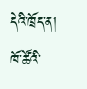དེའི་ཁྲོད་ན།  ཁོ་ཚོའི་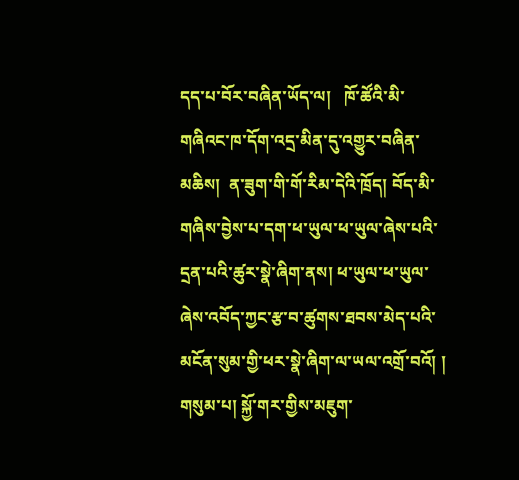དད་པ་བོར་བཞིན་ཡོད་ལ།   ཁོ་ཚོའི་མི་གཞིའང་ཁ་དོག་འདྲ་མིན་དུ་འགྱུར་བཞིན་མཆིས།  ན་ཟུག་གི་གོ་རིམ་དེའི་ཁྲོད། བོད་མི་གཞིས་བྱེས་པ་དག་ཕ་ཡུལ་ཕ་ཡུལ་ཞེས་པའི་དྲན་པའི་ཚུར་སྣེ་ཞིག་ནས། ཕ་ཡུལ་ཕ་ཡུལ་ཞེས་འབོད་ཀྱང་རྩ་བ་ཚུགས་ཐབས་མེད་པའི་མངོན་སུམ་གྱི་ཕར་སྣེ་ཞིག་ལ་ཡལ་འགྲོ་བའོ། །
གསུམ་པ། སྐྱོ་གར་གྱིས་མཇུག་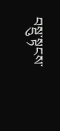བསྡུ་སྟངས་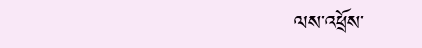ལས་འཕྲོས་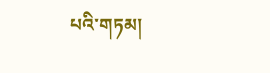པའི་གཏམ།